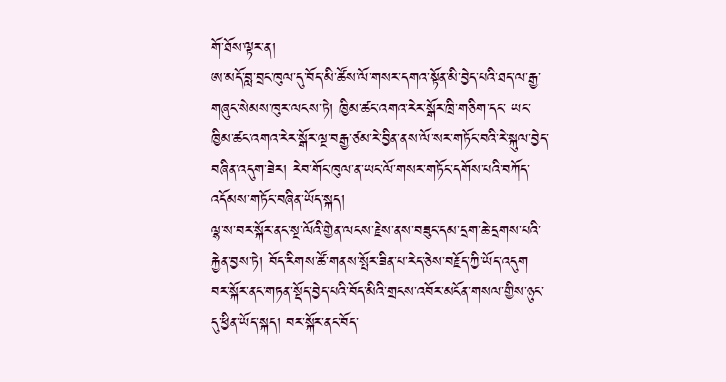གོ་ཐོས་ལྟར་ན།
ཨ་མདོ་བླ་བྲང་ཁུལ་དུ་བོད་མི་ཚོས་ལོ་གསར་དགའ་སྟོན་མི་བྱེད་པའི་ཐད་ལ་རྒྱ་གཞུང་སེམས་ཁུར་ལངས་ཏེ། ཁྱིམ་ཚང་འགའ་རེར་སྒོར་ཁྲི་གཅིག་དང་ ཡང་ཁྱིམ་ཚང་འགའ་རེར་སྒོར་ལྔ་བརྒྱ་ཙམ་རེ་བྱིན་ནས་ལོ་སར་གཏོང་བའི་རེ་སྐུལ་བྱེད་བཞིན་འདུག་ཟེར། རེབ་གོང་ཁུལ་ན་ཡང་ལོ་གསར་གཏོང་དགོས་པའི་བཀོད་འདོམས་གཏོང་བཞིན་ཡོད་སྐད།
ལྷ་ས་བར་སྐོར་ནང་སྔ་ལོའི་གྱེན་ལངས་རྗེས་ནས་བཟུང་དམ་དྲག་ཆེ་དྲགས་པའི་རྐྱེན་བྱས་ཏེ། བོད་རིགས་ཚོ་གནས་སྤོར་ཟིན་པ་རེད་ཅེས་བརྗོད་ཀྱི་ཡོད་འདུག བར་སྐོར་ནང་གཏན་སྡོད་བྱེད་པའི་བོད་མིའི་གྲངས་འབོར་མངོན་གསལ་གྱིས་ཉུང་དུ་ཕྱིན་ཡོད་སྐད། བར་སྐོར་ནང་བོད་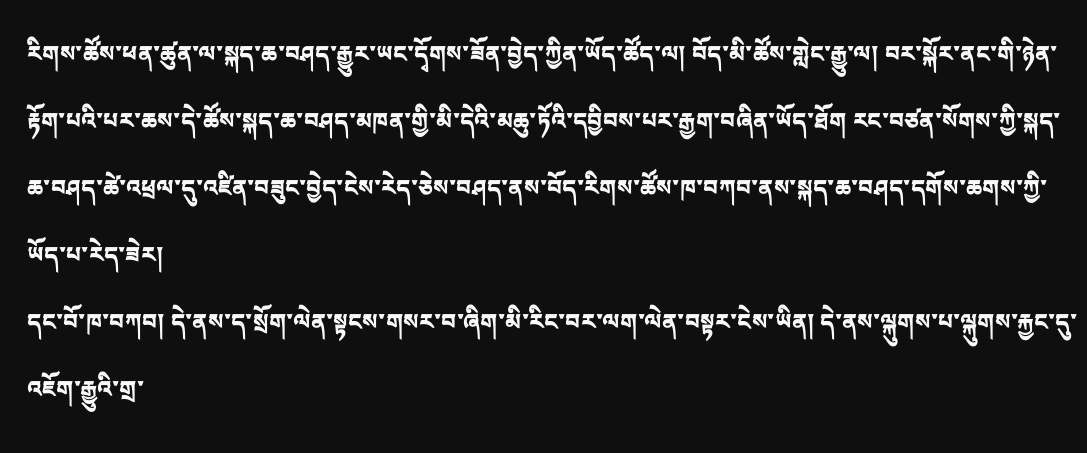རིགས་ཚོས་ཕན་ཚུན་ལ་སྐད་ཆ་བཤད་རྒྱུར་ཡང་དྭོགས་ཟོན་བྱེད་ཀྱིན་ཡོད་ཚོད་ལ། བོད་མི་ཚོས་གླེང་རྒྱུ་ལ། བར་སྐོར་ནང་གི་ཉེན་རྟོག་པའི་པར་ཆས་དེ་ཚོས་སྐད་ཆ་བཤད་མཁན་གྱི་མི་དེའི་མཆུ་ཏོའི་དབྱིབས་པར་རྒྱག་བཞིན་ཡོད་ཐོག རང་བཙན་སོགས་ཀྱི་སྐད་ཆ་བཤད་ཚེ་འཕྲལ་དུ་འཛིན་བཟུང་བྱེད་ངེས་རེད་ཅེས་བཤད་ནས་བོད་རིགས་ཚོས་ཁ་བཀབ་ནས་སྐད་ཆ་བཤད་དགོས་ཆགས་ཀྱི་ཡོད་པ་རེད་ཟེར།
དང་བོ་ཁ་བཀབ། དེ་ནས་ད་སྲོག་ལེན་སྟངས་གསར་བ་ཞིག་མི་རིང་བར་ལག་ལེན་བསྟར་ངེས་ཡིན། དེ་ནས་ལྐུགས་པ་ལྐུགས་རྐྱང་དུ་འཇོག་རྒྱུའི་གྲ་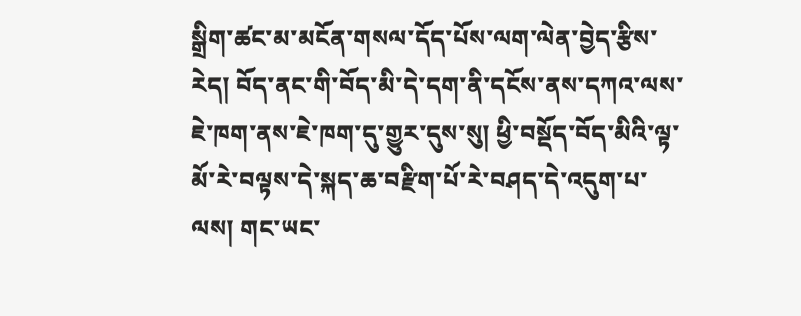སྒྲིག་ཚང་མ་མངོན་གསལ་དོད་པོས་ལག་ལེན་བྱེད་རྩིས་རེད། བོད་ནང་གི་བོད་མི་དེ་དག་ནི་དངོས་ནས་དཀའ་ལས་ཇེ་ཁག་ནས་ཇེ་ཁག་དུ་གྱུར་དུས་སུ། ཕྱི་བསྡོད་བོད་མིའི་ལྟ་མོ་རེ་བལྟས་དེ་སྐད་ཆ་བརྫིག་པོ་རེ་བཤད་དེ་འདུག་པ་ལས། གང་ཡང་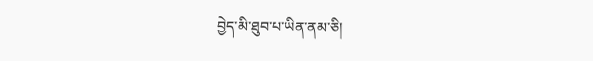བྱེད་མི་ཐུབ་པ་ཡིན་ནམ་ཅི།